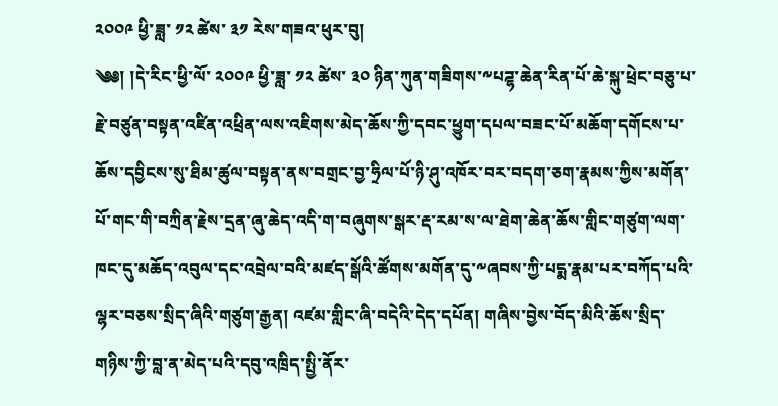༢༠༠༩ ཕྱི་ཟླ་ ༡༢ ཚེས་ ༣༡ རེས་གཟའ་ཕུར་བུ།
༄༅། །དེ་རིང་ཕྱི་ལོ་ ༢༠༠༩ ཕྱི་ཟླ་ ༡༢ ཚེས་ ༣༠ ཉིན་ཀུན་གཟིགས་༸པཌྷ་ཆེན་རིན་པོ་ཆེ་སྐུ་ཕྲེང་བཅུ་པ་རྗེ་བཙུན་བསྟན་འཛིན་འཕྲིན་ལས་འཇིགས་མེད་ཆོས་ཀྱི་དབང་ཕྱུག་དཔལ་བཟང་པོ་མཆོག་དགོངས་པ་ཆོས་དབྱིངས་སུ་ཐིམ་ཚུལ་བསྟན་ནས་བགྲང་བྱ་ཧྲིལ་པོ་ཉི་ཤུ་འཁོར་བར་བདག་ཅག་རྣམས་ཀྱིས་མགོན་པོ་གང་གི་བཀྲིན་རྗེས་དྲན་ཞུ་ཆེད་འདི་ག་བཞུགས་སྒར་རྡ་རམ་ས་ལ་ཐེག་ཆེན་ཆོས་གླིང་གཙུག་ལག་ཁང་དུ་མཆོད་འབུལ་དང་འབྲེལ་བའི་མཛད་སྒོའི་ཚོགས་མགོན་དུ་༸ཞབས་ཀྱི་པདྨ་རྣམ་པར་བཀོད་པའི་ལྷར་བཅས་སྲིད་ཞིའི་གཙུག་རྒྱན། འཛམ་གླིང་ཞི་བདེའི་དེད་དཔོན། གཞིས་བྱེས་བོད་མིའི་ཆོས་སྲིད་གཉིས་ཀྱི་བླ་ན་མེད་པའི་དབུ་འཁྲིད་སྤྱི་ནོར་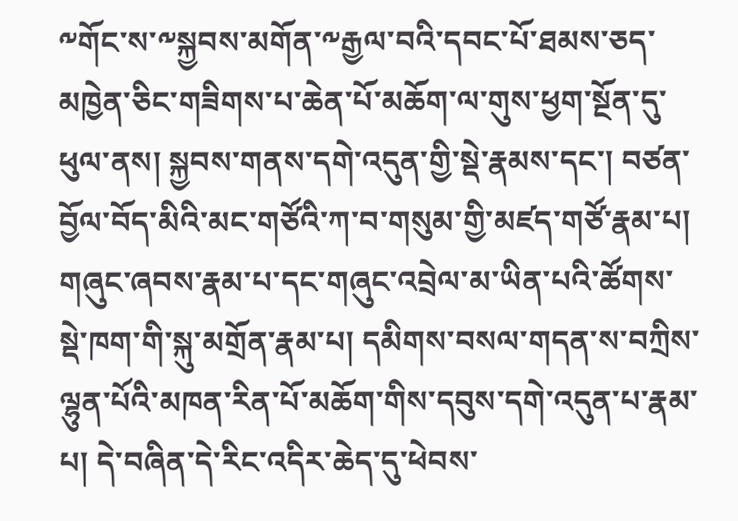༸གོང་ས་༸སྐྱབས་མགོན་༸རྒྱལ་བའི་དབང་པོ་ཐམས་ཅད་མཁྱེན་ཅིང་གཟིགས་པ་ཆེན་པོ་མཆོག་ལ་གུས་ཕྱག་སྔོན་དུ་ཕུལ་ནས། སྐྱབས་གནས་དགེ་འདུན་གྱི་སྡེ་རྣམས་དང་། བཙན་བྱོལ་བོད་མིའི་མང་གཙོའི་ཀ་བ་གསུམ་གྱི་མཛད་གཙོ་རྣམ་པ། གཞུང་ཞབས་རྣམ་པ་དང་གཞུང་འབྲེལ་མ་ཡིན་པའི་ཚོགས་སྡེ་ཁག་གི་སྐུ་མགྲོན་རྣམ་པ། དམིགས་བསལ་གདན་ས་བཀྲིས་ལྷུན་པོའི་མཁན་རིན་པོ་མཆོག་གིས་དབུས་དགེ་འདུན་པ་རྣམ་པ། དེ་བཞིན་དེ་རིང་འདིར་ཆེད་དུ་ཕེབས་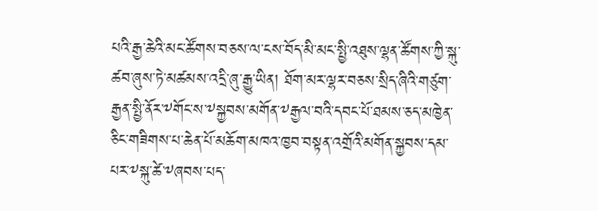པའི་རྒྱ་ཆེའི་མང་ཚོགས་བཅས་ལ་ངས་བོད་མི་མང་སྤྱི་འཐུས་ལྷན་ཚོགས་ཀྱི་སྐུ་ཚབ་ཞུས་ཏེ་མཚམས་འདྲི་ཞུ་རྒྱུ་ཡིན། ཐོག་མར་ལྷར་བཅས་སྲིད་ཞིའི་གཙུག་རྒྱན་སྤྱི་ནོར་༸གོང་ས་༸སྐྱབས་མགོན་༸རྒྱལ་བའི་དབང་པོ་ཐམས་ཅད་མཁྱེན་ཅིང་གཟིགས་པ་ཆེན་པོ་མཆོག་མཁའ་ཁྱབ་བསྟན་འགྲོའི་མགོན་སྐྱབས་དམ་པར་༸སྐུ་ཚེ་༸ཞབས་པད་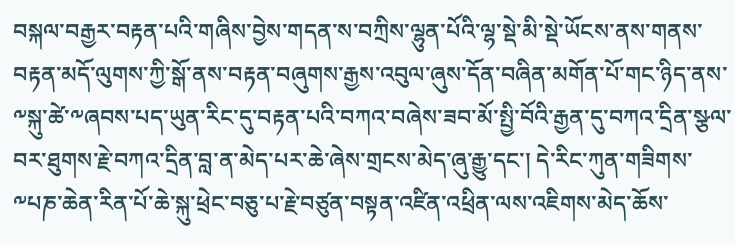བསྐལ་བརྒྱར་བརྟན་པའི་གཞིས་བྱེས་གདན་ས་བཀྲིས་ལྷུན་པོའི་ལྷ་སྡེ་མི་སྡེ་ཡོངས་ནས་གནས་བརྟན་མདོ་ལུགས་ཀྱི་སྒོ་ནས་བརྟན་བཞུགས་རྒྱས་འབུལ་ཞུས་དོན་བཞིན་མགོན་པོ་གང་ཉིད་ནས་༸སྐུ་ཚེ་༸ཞབས་པད་ཡུན་རིང་དུ་བརྟན་པའི་བཀའ་བཞེས་ཟབ་མོ་སྤྱི་བོའི་རྒྱན་དུ་བཀའ་དྲིན་སྩལ་བར་ཐུགས་རྗེ་བཀའ་དྲིན་བླ་ན་མེད་པར་ཆེ་ཞེས་གྲངས་མེད་ཞུ་རྒྱུ་དང་། དེ་རིང་ཀུན་གཟིགས་༸པཎ་ཆེན་རིན་པོ་ཆེ་སྐུ་ཕྲེང་བཅུ་པ་རྗེ་བཙུན་བསྟན་འཛིན་འཕྲིན་ལས་འཇིགས་མེད་ཆོས་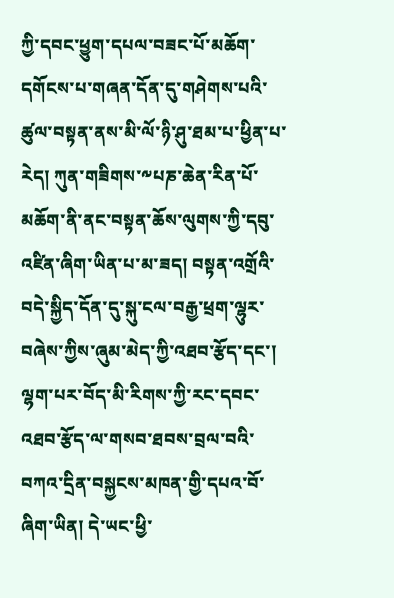ཀྱི་དབང་ཕྱུག་དཔལ་བཟང་པོ་མཆོག་དགོངས་པ་གཞན་དོན་དུ་གཤེགས་པའི་ཚུལ་བསྟན་ནས་མི་ལོ་ཉི་ཤུ་ཐམ་པ་ཕྱིན་པ་རེད། ཀུན་གཟིགས་༸པཎ་ཆེན་རིན་པོ་མཆོག་ནི་ནང་བསྟན་ཆོས་ལུགས་ཀྱི་དབུ་འཛིན་ཞིག་ཡིན་པ་མ་ཟད། བསྟན་འགྲོའི་བདེ་སྐྱིད་དོན་དུ་སྐུ་ངལ་བརྒྱ་ཕྲག་ལྷུར་བཞེས་ཀྱིས་ཞུམ་མེད་ཀྱི་འཐབ་རྩོད་དང་། ལྷག་པར་བོད་མི་རིགས་ཀྱི་རང་དབང་འཐབ་རྩོད་ལ་གསབ་ཐབས་བྲལ་བའི་བཀའ་དྲིན་བསྐྱངས་མཁན་གྱི་དཔའ་བོ་ཞིག་ཡིན། དེ་ཡང་ཕྱི་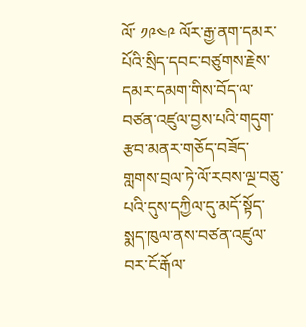ལོ་ ༡༩༤༩ ལོར་རྒྱ་ནག་དམར་པོའི་སྲིད་དབང་བཙུགས་རྗེས་དམར་དམག་གིས་བོད་ལ་བཙན་འཛུལ་བྱས་པའི་གདུག་རྩབ་མནར་གཅོད་བཟོད་གླགས་བྲལ་ཏེ་ལོ་རབས་ལྔ་བཅུ་པའི་དུས་དཀྱིལ་དུ་མདོ་སྟོད་སྨད་ཁུལ་ནས་བཙན་འཛུལ་བར་ངོ་རྒོལ་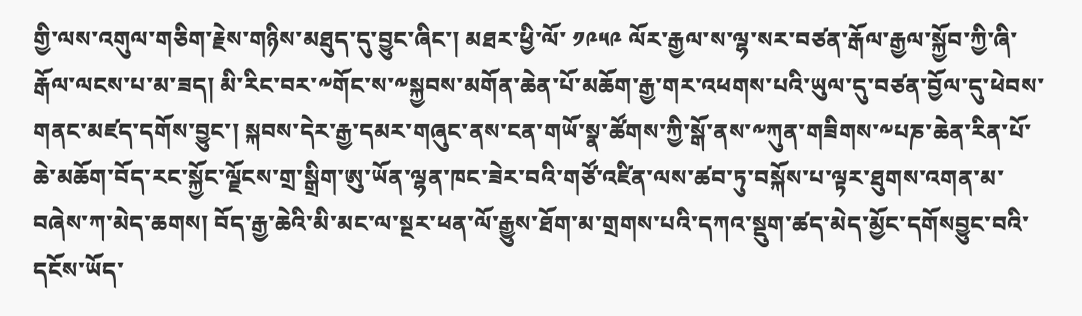གྱི་ལས་འགུལ་གཅིག་རྗེས་གཉིས་མཐུད་དུ་བྱུང་ཞིང་། མཐར་ཕྱི་ལོ་ ༡༩༥༩ ལོར་རྒྱལ་ས་ལྷ་སར་བཙན་རྒོལ་རྒྱལ་སྐྱོབ་ཀྱི་ཞི་རྒོལ་ལངས་པ་མ་ཟད། མི་རིང་བར་༸གོང་ས་༸སྐྱབས་མགོན་ཆེན་པོ་མཆོག་རྒྱ་གར་འཕགས་པའི་ཡུལ་དུ་བཙན་བྱོལ་དུ་ཕེབས་གནང་མཛད་དགོས་བྱུང་། སྐབས་དེར་རྒྱ་དམར་གཞུང་ནས་ངན་གཡོ་སྣ་ཚོགས་ཀྱི་སྒོ་ནས་༸ཀུན་གཟིགས་༸པཎ་ཆེན་རིན་པོ་ཆེ་མཆོག་བོད་རང་སྐྱོང་ལྗོངས་གྲ་སྒྲིག་ཨུ་ཡོན་ལྷན་ཁང་ཟེར་བའི་གཙོ་འཛིན་ལས་ཚབ་ཏུ་བསྐོས་པ་ལྟར་ཐུགས་འགན་མ་བཞེས་ཀ་མེད་ཆགས། བོད་རྒྱ་ཆེའི་མི་མང་ལ་སྔར་ཕན་ལོ་རྒྱུས་ཐོག་མ་གྲགས་པའི་དཀའ་སྡུག་ཚད་མེད་མྱོང་དགོསབྱུང་བའི་དངོས་ཡོད་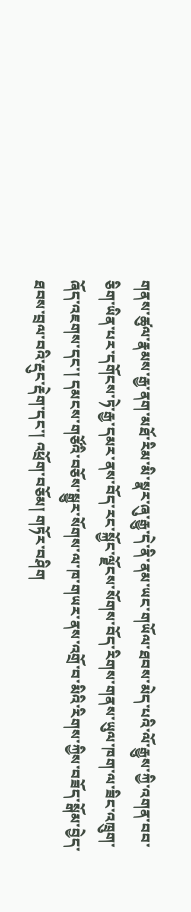གནས་ཚུལ་རྣམས་རྒྱ་ནག་མཐོ་རིམ་མི་སྣར་ཞུ་རྒྱུ་དེ་ནི་ནམ་ཡང་གཡོལ་ཐབས་མེད་པའི་ལོ་རྒྱུས་ཀྱི་འགན་བབ་ཅིག་ཡིན་པར་དགོངས་ཏེ་རྒྱ་དམར་ནས་བོད་རང་སྐྱོང་ལྗོངས་སོགས་བོད་རིགས་གནས་ཡུལ་ཁག་ལ་ཟིང་འཁྲུག་ཞོད་འཇགས་དང་། དམངས་གཙོའི་བཅོས་སྒྱུར་སོགས་ལ་ཁ་གཡར་ནས་འགྲོ་བ་མིའི་རིགས་ཀྱིས་བཟོད་སྒོམ་བྱེད་ཐབས་བྲལ་བའི་རྡུང་རྡེག་དང་། འཕྲོག་བཅོམ། གཏོར་བཤིག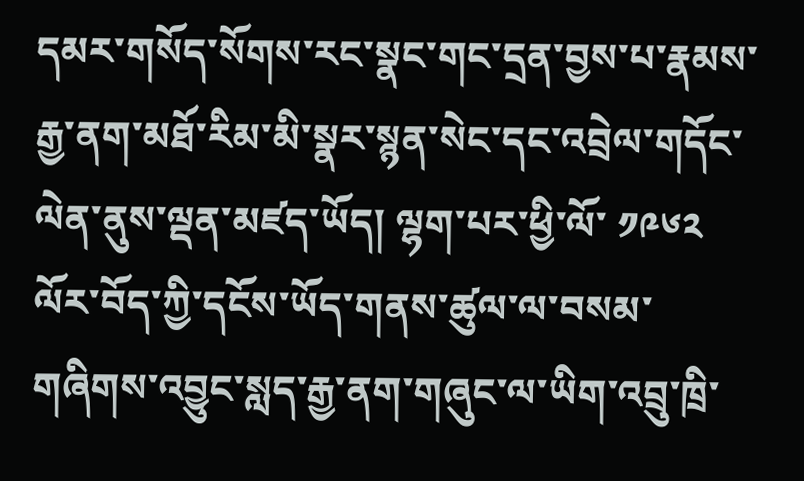དམར་གསོད་སོགས་རང་སྣང་གང་དྲན་བྱས་པ་རྣམས་རྒྱ་ནག་མཐོ་རིམ་མི་སྣར་སྙན་སེང་དང་འབྲེལ་གདོང་ལེན་ནུས་ལྡན་མཛད་ཡོད། ལྷག་པར་ཕྱི་ལོ་ ༡༩༦༢ ལོར་བོད་ཀྱི་དངོས་ཡོད་གནས་ཚུལ་ལ་བསམ་གཞིགས་འབྱུང་སླད་རྒྱ་ནག་གཞུང་ལ་ཡིག་འབྲུ་ཁྲི་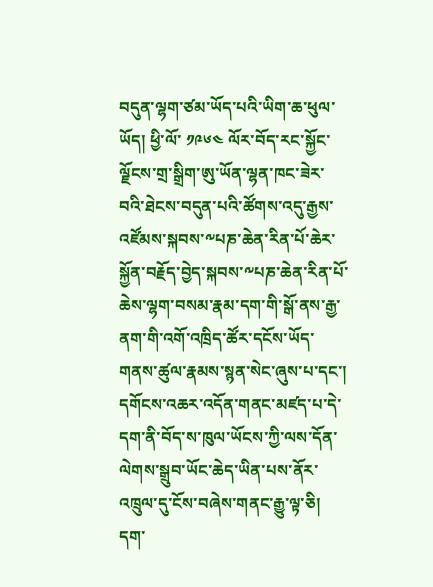བདུན་ལྷག་ཙམ་ཡོད་པའི་ཡིག་ཆ་ཕུལ་ཡོད། ཕྱི་ལོ་ ༡༩༦༤ ལོར་བོད་རང་སྐྱོང་ལྗོངས་གྲ་སྒྲིག་ཨུ་ཡོན་ལྷན་ཁང་ཟེར་བའི་ཐེངས་བདུན་པའི་ཚོགས་འདུ་རྒྱས་འཛོམས་སྐབས་༸པཎ་ཆེན་རིན་པོ་ཆེར་སྐྱོན་བརྗོད་བྱེད་སྐབས་༸པཎ་ཆེན་རིན་པོ་ཆེས་ལྷག་བསམ་རྣམ་དག་གི་སྒོ་ནས་རྒྱ་ནག་གི་འགོ་འཁྲིད་ཚོར་དངོས་ཡོད་གནས་ཚུལ་རྣམས་སྙན་སེང་ཞུས་པ་དང་། དགོངས་འཆར་འདོན་གནང་མཛད་པ་དེ་དག་ནི་བོད་ས་ཁུལ་ཡོངས་ཀྱི་ལས་དོན་ལེགས་སྒྲུབ་ཡོང་ཆེད་ཡིན་པས་ནོར་འཁྲུལ་དུ་ངོས་བཞེས་གནང་རྒྱུ་ལྟ་ཅི། དག་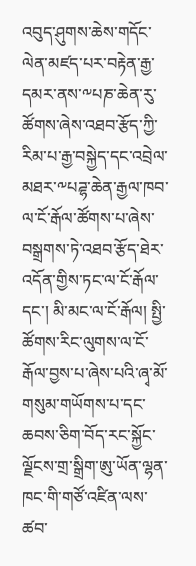འབུད་ཤུགས་ཆེས་གདོང་ལེན་མཛད་པར་བརྟེན་རྒྱ་དམར་ནས་༸པཎ་ཆེན་རུ་ཚོགས་ཞེས་འཐབ་རྩོད་ཀྱི་རིམ་པ་རྒྱ་བསྐྱེད་དང་འབྲེལ་མཐར་༸པཌྷ་ཆེན་རྒྱལ་ཁབ་ལ་ངོ་རྒོལ་ཚོགས་པ་ཞེས་བསྒྲགས་ཏེ་འཐབ་རྩོད་ཐེར་འདོན་གྱིས་ཏང་ལ་ངོ་རྒོལ་དང་། མི་མང་ལ་ངོ་རྒོལ། སྤྱི་ཚོགས་རིང་ལུགས་ལ་ངོ་རྒོལ་བྱས་པ་ཞེས་པའི་ཞྭ་མོ་གསུམ་གཡོགས་པ་དང་ཆབས་ཅིག་བོད་རང་སྐྱོང་ལྗོངས་གྲ་སྒྲིག་ཨུ་ཡོན་ལྷན་ཁང་གི་གཙོ་འཛིན་ལས་ཚབ་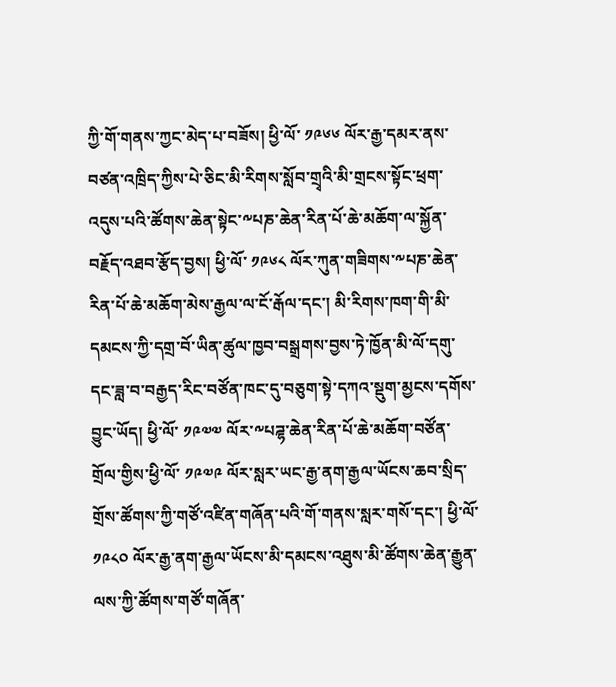ཀྱི་གོ་གནས་ཀྱང་མེད་པ་བཟོས། ཕྱི་ལོ་ ༡༩༦༦ ལོར་རྒྱ་དམར་ནས་བཙན་འཁྲིད་ཀྱིས་པེ་ཅིང་མི་རིགས་སློབ་གྲྭའི་མི་གྲངས་སྟོང་ཕྲག་འདུས་པའི་ཚོགས་ཆེན་སྟེང་༸པཎ་ཆེན་རིན་པོ་ཆེ་མཆོག་ལ་སྐྱོན་བརྗོད་འཐབ་རྩོད་བྱས། ཕྱི་ལོ་ ༡༩༦༨ ལོར་ཀུན་གཟིགས་༸པཎ་ཆེན་རིན་པོ་ཆེ་མཆོག་མེས་རྒྱལ་ལ་ངོ་རྒོལ་དང་། མི་རིགས་ཁག་གི་མི་དམངས་ཀྱི་དགྲ་བོ་ཡིན་ཚུལ་ཁྱབ་བསྒྲགས་བྱས་ཏེ་ཁྱོན་མི་ལོ་དགུ་དང་ཟླ་བ་བརྒྱད་རིང་བཙོན་ཁང་དུ་བཅུག་སྟེ་དཀའ་སྡུག་མྱངས་དགོས་བྱུང་ཡོད། ཕྱི་ལོ་ ༡༩༧༧ ལོར་༸པཌྷ་ཆེན་རིན་པོ་ཆེ་མཆོག་བཙོན་གྲོལ་གྱིས་ཕྱི་ལོ་ ༡༩༧༩ ལོར་སླར་ཡང་རྒྱ་ནག་རྒྱལ་ཡོངས་ཆབ་སྲིད་གྲོས་ཚོགས་ཀྱི་གཙོ་འཛིན་གཞོན་པའི་གོ་གནས་སླར་གསོ་དང་། ཕྱི་ལོ་ ༡༩༨༠ ལོར་རྒྱ་ནག་རྒྱལ་ཡོངས་མི་དམངས་འཐུས་མི་ཚོགས་ཆེན་རྒྱུན་ལས་ཀྱི་ཚོགས་གཙོ་གཞོན་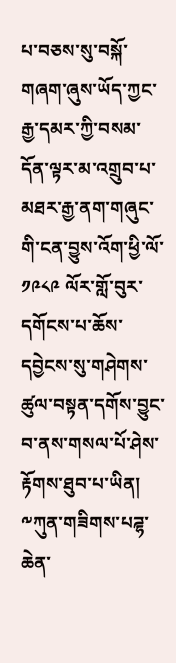པ་བཅས་སུ་བསྐོ་གཞག་ཞུས་ཡོད་ཀྱང་རྒྱ་དམར་ཀྱི་བསམ་དོན་ལྟར་མ་འགྲུབ་པ་མཐར་རྒྱ་ནག་གཞུང་གི་ངན་བྱུས་འོག་ཕྱི་ལོ་ ༡༩༨༩ ལོར་གློ་བུར་དགོངས་པ་ཆོས་དབྱེངས་སུ་གཤེགས་ཚུལ་བསྟན་དགོས་བྱུང་བ་ནས་གསལ་པོ་ཤེས་རྟོགས་ཐུབ་པ་ཡིན། ༸ཀུན་གཟིགས་པཌྷ་ཆེན་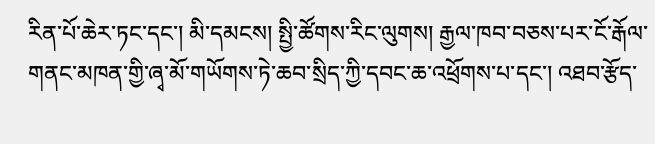རིན་པོ་ཆེར་ཏང་དང་། མི་དམངས། སྤྱི་ཚོགས་རིང་ལུགས། རྒྱལ་ཁབ་བཅས་པར་ངོ་རྒོལ་གནང་མཁན་གྱི་ཞྭ་མོ་གཡོགས་ཏེ་ཆབ་སྲིད་ཀྱི་དབང་ཆ་འཕྲོགས་པ་དང་། འཐབ་རྩོད་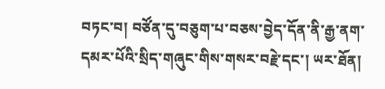བཏང་བ། བཙོན་དུ་བཅུག་པ་བཅས་བྱེད་དོན་ནི་རྒྱ་ནག་དམར་པོའི་སྲིད་གཞུང་གིས་གསར་བརྗེ་དང་། ཡར་ཐོན།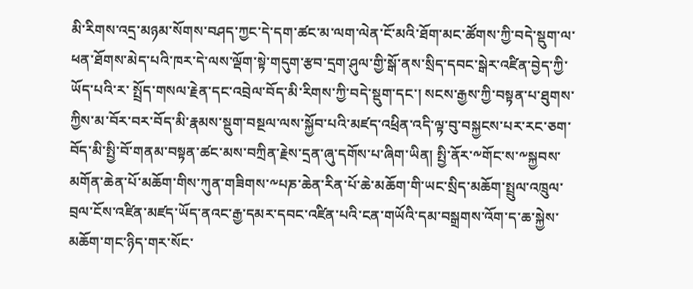མི་རིགས་འདྲ་མཉམ་སོགས་བཤད་ཀྱང་དེ་དག་ཚང་མ་ལག་ལེན་ངོ་མའི་ཐོག་མང་ཚོགས་ཀྱི་བདེ་སྡུག་ལ་ཕན་ཐོགས་མེད་པའི་ཁར་དེ་ལས་ལྡོག་སྟེ་གདུག་རྩབ་དྲག་ཤུལ་གྱི་སྒོ་ནས་སྲིད་དབང་སྒེར་འཛིན་བྱེད་ཀྱི་ཡོད་པའི་ར་ སྤྲོད་གསལ་རྗེན་དང་འབྲེལ་བོད་མི་རིགས་ཀྱི་བདེ་སྡུག་དང་། སངས་རྒྱས་ཀྱི་བསྟན་པ་ཐུགས་ཀྱིས་མ་བོར་བར་བོད་མི་རྣམས་སྡུག་བསྔལ་ལས་སྐྱོབ་པའི་མཛད་འཕྲིན་འདི་ལྟ་བུ་བསྐྱངས་པར་རང་ཅག་བོད་མི་སྤྱི་བོ་གནམ་བསྟན་ཚང་མས་བཀྲིན་རྗེས་དྲན་ཞུ་དགོས་པ་ཞིག་ཡིན། སྤྱི་ནོར་༸གོང་ས་༸སྐྱབས་མགོན་ཆེན་པོ་མཆོག་གིས་ཀུན་གཟིགས་༸པཎ་ཆེན་རིན་པོ་ཆེ་མཆོག་གི་ཡང་སྲིད་མཆོག་སྤྲུལ་འཁྲུལ་བྲལ་ངོས་འཛིན་མཛད་ཡོད་ནའང་རྒྱ་དམར་དབང་འཛིན་པའི་ངན་གཡོའི་དམ་བསྒྲགས་འོག་ད་ཆ་སྐྱེས་མཆོག་གང་ཉིད་གར་སོང་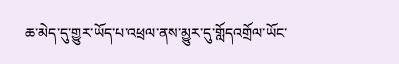ཆ་མེད་དུ་གྱུར་ཡོད་པ་འཕྲལ་ནས་མྱུར་དུ་གློདའགྲོལ་ཡོང་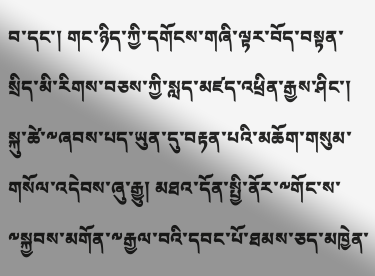བ་དང་། གང་ཉིད་ཀྱི་དགོངས་གཞི་ལྟར་བོད་བསྟན་སྲིད་མི་རིགས་བཅས་ཀྱི་སླད་མཛད་འཕྲིན་རྒྱས་ཤིང་། སྐུ་ཚེ་༸ཞབས་པད་ཡུན་དུ་བརྟན་པའི་མཆོག་གསུམ་གསོལ་འདེབས་ཞུ་རྒྱུ། མཐའ་དོན་སྤྱི་ནོར་༸གོང་ས་༸སྐྱབས་མགོན་༸རྒྱལ་བའི་དབང་པོ་ཐམས་ཅད་མཁྱེན་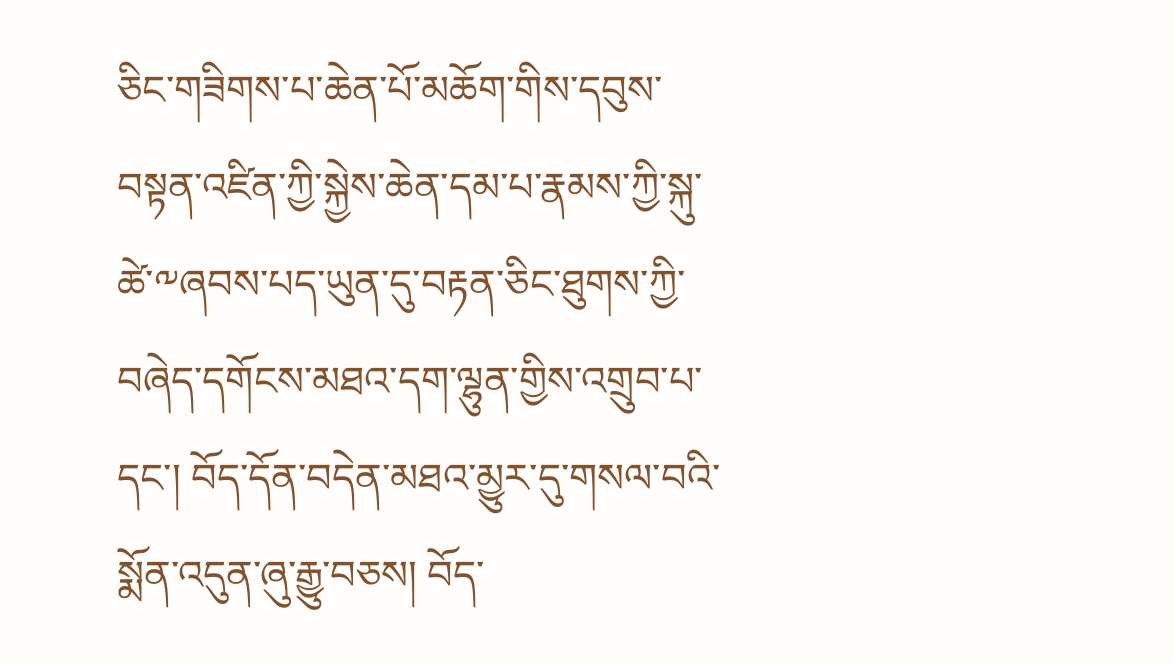ཅིང་གཟིགས་པ་ཆེན་པོ་མཆོག་གིས་དབུས་བསྟན་འཛིན་ཀྱི་སྐྱེས་ཆེན་དམ་པ་རྣམས་ཀྱི་སྐུ་ཚེ་༸ཞབས་པད་ཡུན་དུ་བརྟན་ཅིང་ཐུགས་ཀྱི་བཞེད་དགོངས་མཐའ་དག་ལྷུན་གྱིས་འགྲུབ་པ་དང་། བོད་དོན་བདེན་མཐའ་མྱུར་དུ་གསལ་བའི་སྨོན་འདུན་ཞུ་རྒྱུ་བཅས། བོད་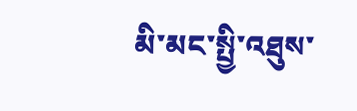མི་མང་སྤྱི་འཐུས་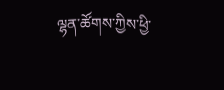ལྷན་ཚོགས་ཀྱིས་ཕྱི་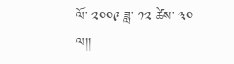ལོ་ ༢༠༠༩ ཟླ་ ༡༢ ཚེས་ ༣༠ ལ།།